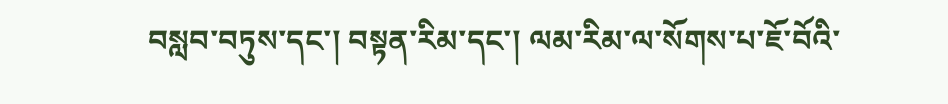བསླབ་བཏུས་དང་། བསྟན་རིམ་དང་། ལམ་རིམ་ལ་སོགས་པ་ཇོ་བོའི་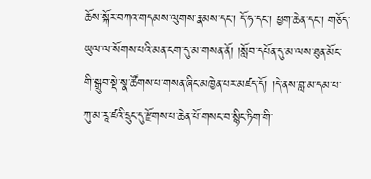ཆོས་སྐོར་བཀའ་གདམས་ལུགས་རྣམས་དང་། དོ་ཧ་དང་། ཕྱག་ཆེན་དང་། གཅོད་ཡུལ་ལ་སོགས་པའི་མན་ངག་དུ་མ་གསན་ནོ། །སློབ་དཔོན་དུ་མ་ལས་ཐུན་མོང་གི་སྒྲུབ་སྡེ་སྣ་ཚོགས་པ་གསན་ཞིང་མཁྱེན་པར་མཛད་དོ། །དེ་ནས་བླ་མ་དམ་པ་ཀུ་མ་རཱ་ཛའི་དྲུང་དུ་རྫོགས་པ་ཆེན་པོ་གསང་བ་སྙིང་ཏིག་གི་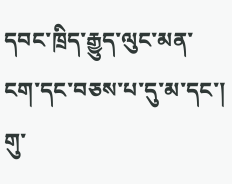དབང་ཁྲིད་རྒྱུད་ལུང་མན་ངག་དང་བཅས་པ་དུ་མ་དང་། གུ་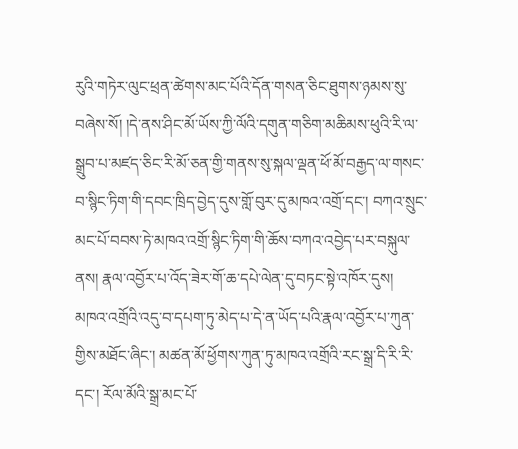རུའི་གཏེར་ལུང་ཕྲན་ཚེགས་མང་པོའི་དོན་གསན་ཅིང་ཐུགས་ཉམས་སུ་བཞེས་སོ། །དེ་ནས་ཤིང་མོ་ཡོས་ཀྱི་ལོའི་དགུན་གཅིག་མཆིམས་ཕུའི་རི་ལ་སྒྲུབ་པ་མཛད་ཅིང་རི་མོ་ཅན་གྱི་གནས་སུ་སྐལ་ལྡན་ཕོ་མོ་བརྒྱད་ལ་གསང་བ་སྙིང་ཏིག་གི་དབང་ཁྲིད་བྱེད་དུས་གློ་བུར་དུ་མཁའ་འགྲོ་དང་། བཀའ་སྲུང་མང་པོ་བབས་ཏེ་མཁའ་འགྲོ་སྙིང་ཏིག་གི་ཆོས་བཀའ་འབྱེད་པར་བསྐུལ་ནས། རྣལ་འབྱོར་པ་འོད་ཟེར་གོ་ཆ་དཔེ་ལེན་དུ་བཏང་སྟེ་འཁོར་དུས། མཁའ་འགྲོའི་འདུ་བ་དཔག་ཏུ་མེད་པ་དེ་ན་ཡོད་པའི་རྣལ་འབྱོར་པ་ཀུན་གྱིས་མཐོང་ཞིང་། མཚན་མོ་ཕྱོགས་ཀུན་ཏུ་མཁའ་འགྲོའི་རང་སྒྲ་དི་རི་རི་དང་། རོལ་མོའི་སྒྲ་མང་པོ་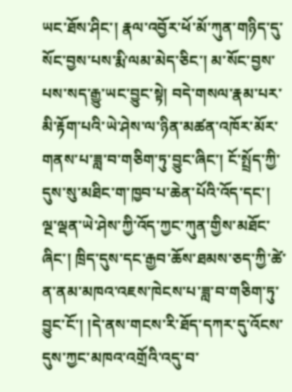ཡང་ཐོས་ཤིང་། རྣལ་འབྱོར་ཕོ་མོ་ཀུན་གཉིད་དུ་སོང་བྱས་པས་རྨི་ལམ་མེད་ཅིང་། མ་སོང་བྱས་པས་སད་རྒྱུ་ཡང་བྱུང་སྟེ། བདེ་གསལ་རྣམ་པར་མི་རྟོག་པའི་ཡེ་ཤེས་ལ་ཉིན་མཚན་འཁོར་མོར་གནས་པ་ཟླ་བ་གཅིག་ཏུ་བྱུང་ཞིང་། ངོ་སྤྲོད་ཀྱི་དུས་སུ་མཐིང་ག་ཁྱབ་པ་ཆེན་པོའི་འོད་དང་། ལྔ་ལྡན་ཡེ་ཤེས་ཀྱི་འོད་ཀྱང་ཀུན་གྱིས་མཐོང་ཞིང་། ཁྲིད་དུས་དང་རྒྱབ་ཆོས་ཐམས་ཅད་ཀྱི་ཚེ་ན་ནམ་མཁའ་འཇས་ཁེངས་པ་ཟླ་བ་གཅིག་ཏུ་བྱུང་ངོ་། །དེ་ནས་གངས་རི་ཐོད་དཀར་དུ་འོངས་དུས་ཀྱང་མཁའ་འགྲོའི་འདུ་བ་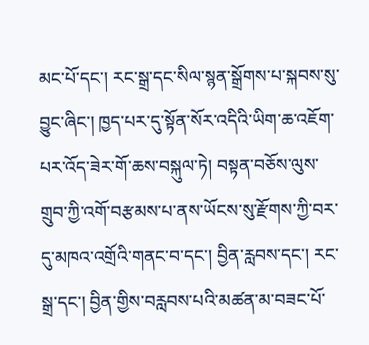མང་པོ་དང་། རང་སྒྲ་དང་སིལ་སྙན་སྒྲོགས་པ་སྐབས་སུ་བྱུང་ཞིང་། ཁྱད་པར་དུ་སྟོན་སོར་འདིའི་ཡིག་ཆ་འཇོག་པར་འོད་ཟེར་གོ་ཆས་བསྐུལ་ཏེ། བསྟན་བཅོས་ལུས་གྲུབ་ཀྱི་འགོ་བརྩམས་པ་ནས་ཡོངས་སུ་རྫོགས་ཀྱི་བར་དུ་མཁའ་འགྲོའི་གནང་བ་དང་། བྱིན་རླབས་དང་། རང་སྒྲ་དང་། བྱིན་གྱིས་བརླབས་པའི་མཚན་མ་བཟང་པོ་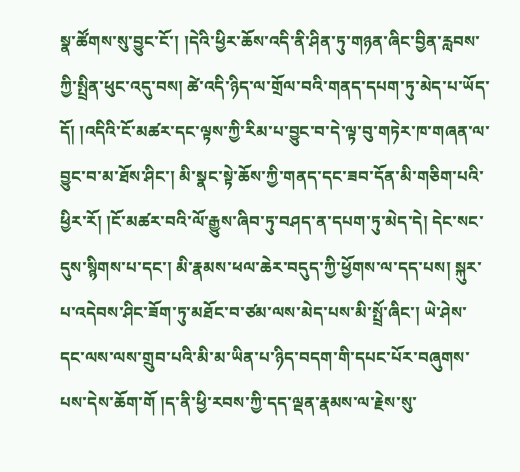སྣ་ཚོགས་སུ་བྱུང་ངོ་། །དེའི་ཕྱིར་ཆོས་འདི་ནི་ཤིན་ཏུ་གཉན་ཞིང་བྱིན་རླབས་ཀྱི་སྤྲིན་ཕུང་འདུ་བས། ཚེ་འདི་ཉིད་ལ་གྲོལ་བའི་གནད་དཔག་ཏུ་མེད་པ་ཡོད་དོ། །འདིའི་ངོ་མཚར་དང་ལྟས་ཀྱི་རིམ་པ་བྱུང་བ་དེ་ལྟ་བུ་གཏེར་ཁ་གཞན་ལ་བྱུང་བ་མ་ཐོས་ཤིང་། མི་སྣང་སྟེ་ཆོས་ཀྱི་གནད་དང་ཟབ་དོན་མི་གཅིག་པའི་ཕྱིར་རོ། །ངོ་མཚར་བའི་ལོ་རྒྱུས་ཞིབ་ཏུ་བཤད་ན་དཔག་ཏུ་མེད་དེ། དེང་སང་དུས་སྙིགས་པ་དང་། མི་རྣམས་ཕལ་ཆེར་བདུད་ཀྱི་ཕྱོགས་ལ་དད་པས། སྐུར་པ་འདེབས་ཤིང་ཟོག་ཏུ་མཐོང་བ་ཙམ་ལས་མེད་པས་མི་སྤྲོ་ཞིང་། ཡེ་ཤེས་དང་ལས་ལས་གྲུབ་པའི་མི་མ་ཡིན་པ་ཉིད་བདག་གི་དཔང་པོར་བཞུགས་པས་དེས་ཆོག་གོ །ད་ནི་ཕྱི་རབས་ཀྱི་དད་ལྡན་རྣམས་ལ་རྗེས་སུ་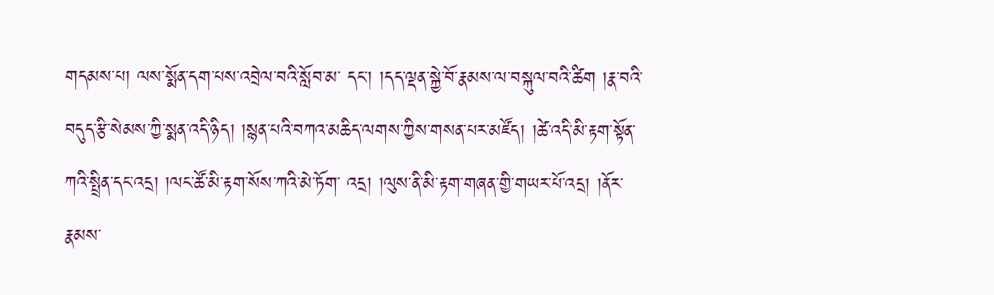གདམས་པ། ལས་སྨོན་དག་པས་འབྲེལ་བའི་སློབ་མ་ དང་། །དད་ལྡན་སྐྱེ་བོ་རྣམས་ལ་བསྐུལ་བའི་ཚིག །རྣ་བའི་བདུད་རྩི་སེམས་ཀྱི་སྨན་འདི་ཉིད། །སྙན་པའི་བཀའ་མཆིད་ལགས་ཀྱིས་གསན་པར་མཛོད། །ཚེ་འདི་མི་རྟག་སྟོན་ཀའི་སྤྲིན་དང་འདྲ། །ལང་ཚོ་མི་རྟག་སོས་ཀའི་མེ་ཏོག་ འདྲ། །ལུས་ནི་མི་རྟག་གཞན་གྱི་གཡར་པོ་འདྲ། །ནོར་རྣམས་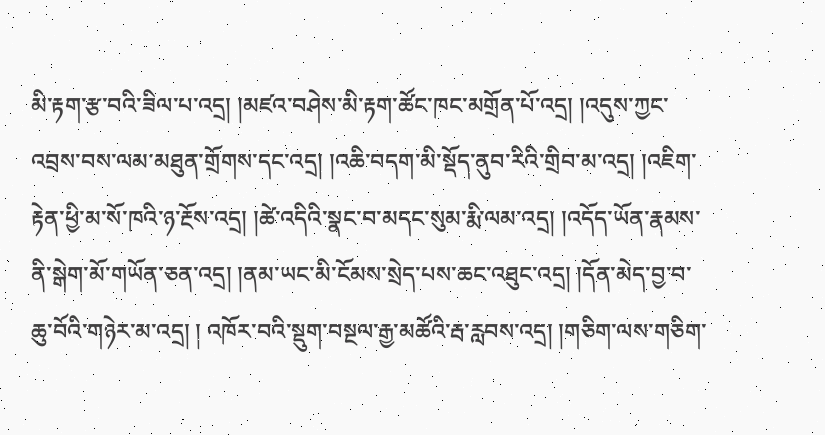མི་རྟག་རྩ་བའི་ཟིལ་པ་འདྲ། །མཛའ་བཤེས་མི་རྟག་ཚོང་ཁང་མགྲོན་པོ་འདྲ། །འདུས་ཀྱང་འབྲས་བས་ལམ་མཐུན་གྲོགས་དང་འདྲ། །འཆི་བདག་མི་སྡོད་ནུབ་རིའི་གྲིབ་མ་འདྲ། །འཇིག་རྟེན་ཕྱི་མ་སོ་ཁའི་ཉ་རྔོས་འདྲ། །ཚེ་འདིའི་སྣང་བ་མདང་སུམ་རྨི་ལམ་འདྲ། །འདོད་ཡོན་རྣམས་ནི་སྒེག་མོ་གཡོན་ཅན་འདྲ། །ནམ་ཡང་མི་ངོམས་སྲེད་པས་ཆང་འཐུང་འདྲ། །དོན་མེད་བྱ་བ་ཆུ་བོའི་གཉེར་མ་འདྲ། ། འཁོར་བའི་སྡུག་བསྔལ་རྒྱ་མཚོའི་རྦ་རླབས་འདྲ། །གཅིག་ལས་གཅིག་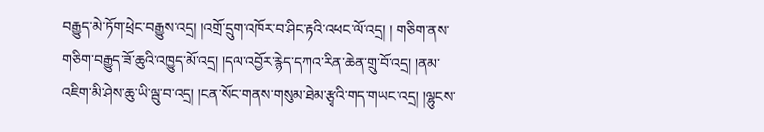བརྒྱུད་མེ་ཏོག་ཕྲེང་བརྒྱུས་འདྲ། །འགྲོ་དྲུག་འཁོར་བ་ཤིང་རྟའི་འཕང་ལོ་འདྲ། ། གཅིག་ནས་གཅིག་བརྒྱུད་ཟོ་ཆུའི་འཁྱུད་མོ་འདྲ། །དལ་འབྱོར་རྙེད་དཀའ་རིན་ཆེན་གྲུ་བོ་འདྲ། །ནམ་འཇིག་མི་ཤེས་ཆུ་ཡི་ལྦུ་བ་འདྲ། །ངན་སོང་གནས་གསུམ་ཐེམ་རྩྭའི་གད་གཡང་འདྲ། །ལྷུངས་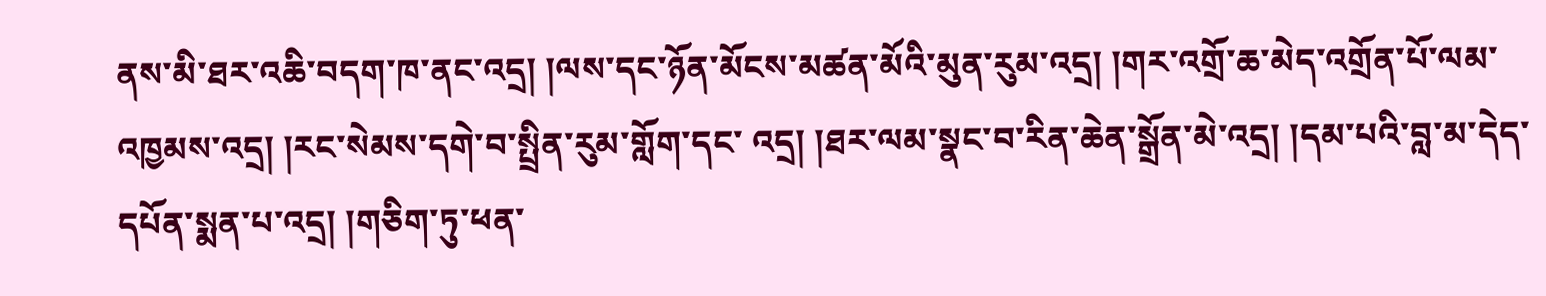ནས་མི་ཐར་འཆི་བདག་ཁ་ནང་འདྲ། །ལས་དང་ཉོན་མོངས་མཚན་མོའི་མུན་རུམ་འདྲ། །གར་འགྲོ་ཆ་མེད་འགྲོན་པོ་ལམ་འཁྱམས་འདྲ། །རང་སེམས་དགེ་བ་སྤྲིན་རུམ་གློག་དང་ འདྲ། །ཐར་ལམ་སྣང་བ་རིན་ཆེན་སྒྲོན་མེ་འདྲ། །དམ་པའི་བླ་མ་དེད་དཔོན་སྨན་པ་འདྲ། །གཅིག་ཏུ་ཕན་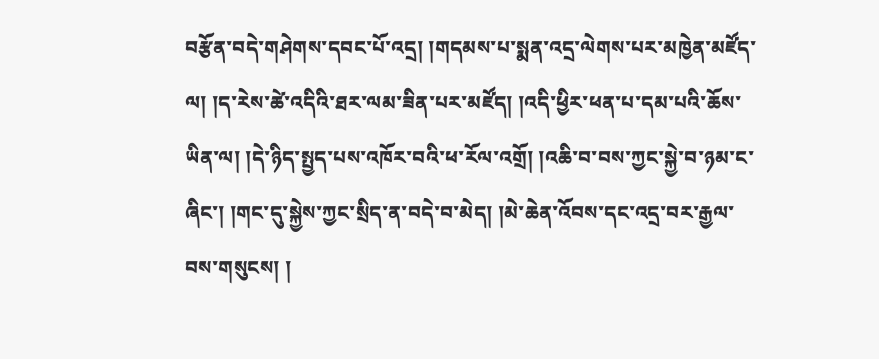བརྩོན་བདེ་གཤེགས་དབང་པོ་འདྲ། །གདམས་པ་སྨན་འདྲ་ལེགས་པར་མཁྱེན་མཛོད་ལ། །ད་རེས་ཚེ་འདིའི་ཐར་ལམ་ཟིན་པར་མཛོད། །འདི་ཕྱིར་ཕན་པ་དམ་པའི་ཆོས་ཡིན་ལ། །དེ་ཉིད་སྤྱད་པས་འཁོར་བའི་ཕ་རོལ་འགྲོ། །འཆི་བ་བས་ཀྱང་སྐྱེ་བ་ཉམ་ང་ཞིང་། །གང་དུ་སྐྱེས་ཀྱང་སྲིད་ན་བདེ་བ་མེད། །མེ་ཆེན་འོབས་དང་འདྲ་བར་རྒྱལ་བས་གསུངས། །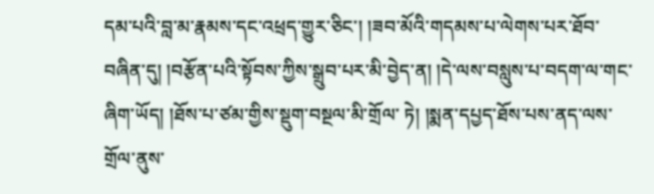དམ་པའི་བླ་མ་རྣམས་དང་འཕྲད་གྱུར་ཅིང་། །ཟབ་མོའི་གདམས་པ་ལེགས་པར་ཐོབ་བཞིན་དུ། །བརྩོན་པའི་སྟོབས་ཀྱིས་སྒྲུབ་པར་མི་བྱེད་ན། །དེ་ལས་བསླུས་པ་བདག་ལ་གང་ཞིག་ཡོད། །ཐོས་པ་ཙམ་གྱིས་སྡུག་བསྔལ་མི་གྲོལ་ ཏེ། །སྨན་དཔྱད་ཐོས་པས་ནད་ལས་གྲོལ་ནུས་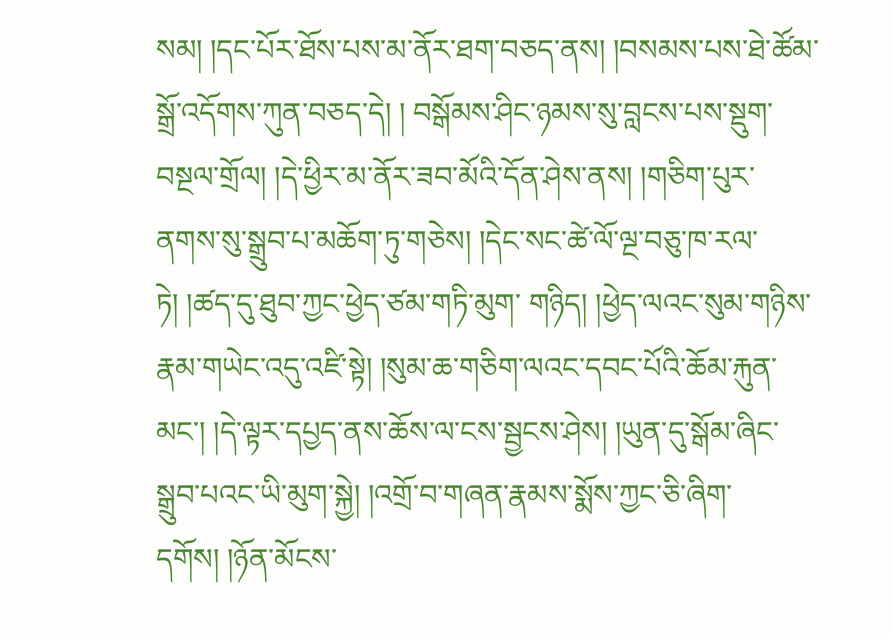སམ། །དང་པོར་ཐོས་པས་མ་ནོར་ཐག་བཅད་ནས། །བསམས་པས་ཐེ་ཚོམ་སྒྲོ་འདོགས་ཀུན་བཅད་དེ། ། བསྒོམས་ཤིང་ཉམས་སུ་བླངས་པས་སྡུག་བསྔལ་གྲོལ། །དེ་ཕྱིར་མ་ནོར་ཟབ་མོའི་དོན་ཤེས་ནས། །གཅིག་པུར་ནགས་སུ་སྒྲུབ་པ་མཆོག་ཏུ་གཅེས། །དེང་སང་ཚེ་ལོ་ལྔ་བཅུ་ཁ་རལ་ཏེ། །ཚད་དུ་ཐུབ་ཀྱང་ཕྱེད་ཙམ་གཏི་མུག་ གཉིད། །ཕྱེད་ལའང་སུམ་གཉིས་རྣམ་གཡེང་འདུ་འཛི་སྟེ། །སུམ་ཆ་གཅིག་ལའང་དབང་པོའི་ཆོམ་རྐུན་མང་། །དེ་ལྟར་དཔྱད་ནས་ཆོས་ལ་ངས་སྦྱངས་ཤེས། །ཡུན་དུ་སྒོམ་ཞིང་སྒྲུབ་པའང་ཡི་མུག་སྐྱེ། །འགྲོ་བ་གཞན་རྣམས་སྨོས་ཀྱང་ཅི་ཞིག་དགོས། །ཉོན་མོངས་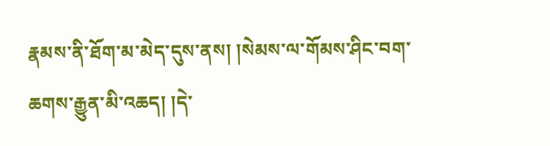རྣམས་ནི་ཐོག་མ་མེད་དུས་ནས། །སེམས་ལ་གོམས་ཤིང་བག་ཆགས་རྒྱུན་མི་འཆད། །དེ་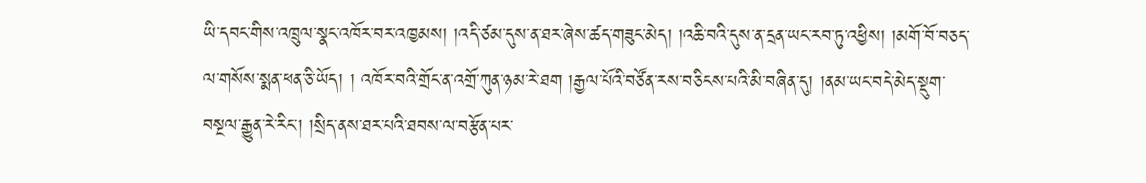ཡི་དབང་གིས་འཁྲུལ་སྣང་འཁོར་བར་འཁྱམས། །འདི་ཙམ་དུས་ན་ཐར་ཞེས་ཚད་གཟུང་མེད། །འཆི་བའི་དུས་ན་དྲན་ཡང་རབ་ཏུ་འཕྱིས། །མགོ་བོ་བཅད་ལ་གསོས་སྨན་ཕན་ཅི་ཡོད། ། འཁོར་བའི་གྲོང་ན་འགྲོ་ཀུན་ཉམ་རེ་ཐག །རྒྱལ་པོའི་བཙོན་རས་བཅིངས་པའི་མི་བཞིན་དུ། །ནམ་ཡང་བདེ་མེད་སྡུག་བསྔལ་རྒྱུན་རེ་རིང་། །སྲིད་ནས་ཐར་པའི་ཐབས་ལ་བརྩོན་པར་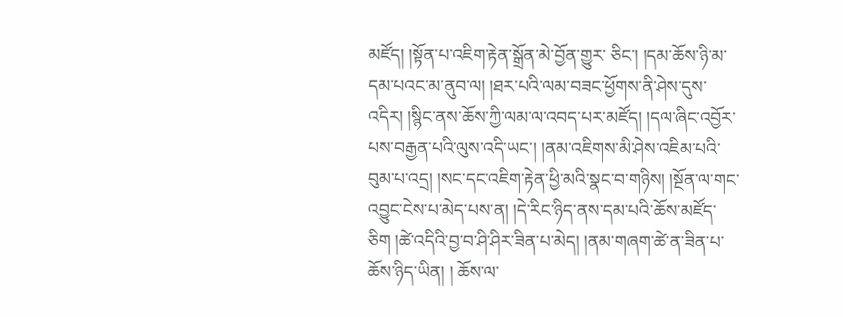མཛོད། །སྟོན་པ་འཇིག་རྟེན་སྒྲོན་མེ་བྱོན་གྱུར་ ཅིང་། །དམ་ཆོས་ཉི་མ་དམ་པའང་མ་ནུབ་ལ། །ཐར་པའི་ལམ་བཟང་ཕྱོགས་ནི་ཤེས་དུས་འདིར། །སྙིང་ནས་ཆོས་ཀྱི་ལམ་ལ་འབད་པར་མཛོད། །དལ་ཞིང་འབྱོར་པས་བརྒྱན་པའི་ལུས་འདི་ཡང་། །ནམ་འཇིགས་མི་ཤེས་འཇིམ་པའི་བུམ་པ་འདྲ། །སང་དང་འཇིག་རྟེན་ཕྱི་མའི་སྣང་བ་གཉིས། །སྔོན་ལ་གང་འབྱུང་ངེས་པ་མེད་པས་ན། །དེ་རིང་ཉིད་ནས་དམ་པའི་ཆོས་མཛོད་ཅིག །ཚེ་འདིའི་བྱ་བ་ཤི་ཤིར་ཟིན་པ་མེད། །ནམ་གཞག་ཚེ་ན་ཟིན་པ་ཆོས་ཉིད་ཡིན། ། ཆོས་ལ་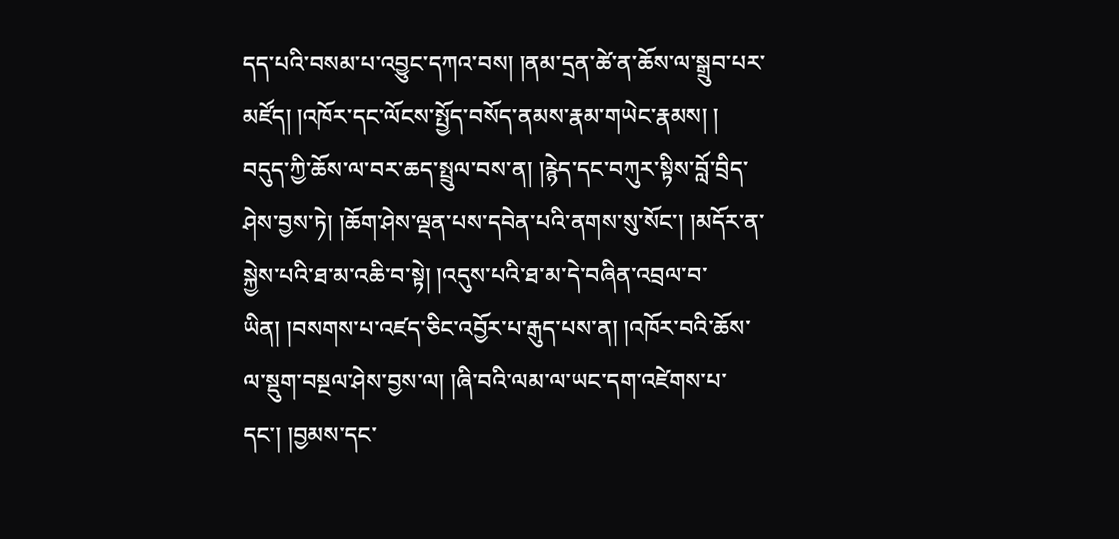དད་པའི་བསམ་པ་འབྱུང་དཀའ་བས། །ནམ་དྲན་ཚེ་ན་ཆོས་ལ་སྒྲུབ་པར་མཛོད། །འཁོར་དང་ལོངས་སྤྱོད་བསོད་ནམས་རྣམ་གཡེང་རྣམས། ། བདུད་ཀྱི་ཆོས་ལ་བར་ཆད་སྤྲུལ་བས་ན། །རྙེད་དང་བཀུར་སྟིས་བློ་བྲིད་ཤེས་བྱས་ཏེ། །ཆོག་ཤེས་ལྡན་པས་དབེན་པའི་ནགས་སུ་སོང་། །མདོར་ན་སྐྱེས་པའི་ཐ་མ་འཆི་བ་སྟེ། །འདུས་པའི་ཐ་མ་དེ་བཞིན་འབྲལ་བ་ཡིན། །བསགས་པ་འཛད་ཅིང་འབྱོར་པ་རྒུད་པས་ན། །འཁོར་བའི་ཆོས་ལ་སྡུག་བསྔལ་ཤེས་བྱས་ལ། །ཞི་བའི་ལམ་ལ་ཡང་དག་འཛེགས་པ་དང་། །བྱམས་དང་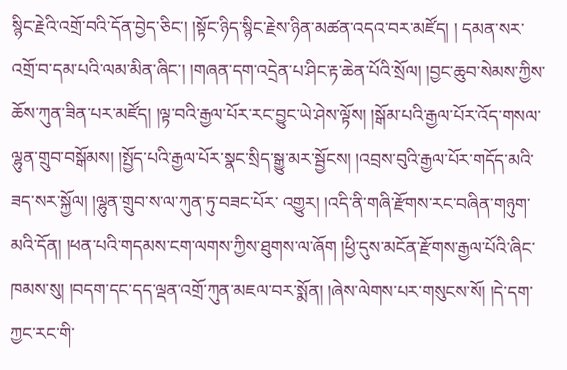སྙིང་རྗེའི་འགྲོ་བའི་དོན་བྱེད་ཅིང་། །སྟོང་ཉིད་སྙིང་རྗེས་ཉིན་མཚན་འདའ་བར་མཛོད། ། དམན་སར་འགྲོ་བ་དམ་པའི་ལམ་མིན་ཞིང་། །གཞན་དག་འདྲེན་པ་ཤིང་རྟ་ཆེན་པོའི་སྲོལ། །བྱང་ཆུབ་སེམས་ཀྱིས་ཆོས་ཀུན་ཟིན་པར་མཛོད། །ལྟ་བའི་རྒྱལ་པོར་རང་བྱུང་ཡེ་ཤེས་ལྟོས། །སྒོམ་པའི་རྒྱལ་པོར་འོད་གསལ་ལྷུན་གྲུབ་བསྒོམས། །སྤྱོད་པའི་རྒྱལ་པོར་སྣང་སྲིད་སྒྱུ་མར་སྦྱོངས། །འབྲས་བུའི་རྒྱལ་པོར་གདོད་མའི་ཟད་སར་སྐྱོལ། །ལྷུན་གྲུབ་ས་ལ་ཀུན་ཏུ་བཟང་པོར་ འགྱུར། །འདི་ནི་གཞི་རྫོགས་རང་བཞིན་གཉུག་མའི་དོན། །ཕན་པའི་གདམས་ངག་ལགས་ཀྱིས་ཐུགས་ལ་ཞོག །ཕྱི་དུས་མངོན་རྫོགས་རྒྱལ་པོའི་ཞིང་ཁམས་སུ། །བདག་དང་དད་ལྡན་འགྲོ་ཀུན་མཇལ་བར་སྨོན། །ཞེས་ལེགས་པར་གསུངས་སོ། །དེ་དག་ཀྱང་རང་གི་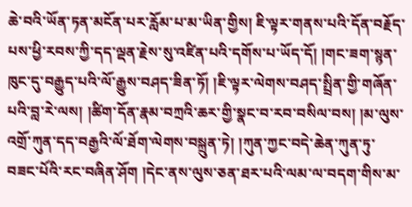ཆེ་བའི་ཡོན་ཏན་མངོན་པར་རློམ་པ་མ་ཡིན་གྱིས། ཇི་ལྟར་གནས་པའི་དོན་བརྗོད་པས་ཕྱི་རབས་ཀྱི་དད་ལྡན་རྗེས་སུ་འཛིན་པའི་དགོས་པ་ཡོད་དོ། །གང་ཟག་སྙན་ཁུང་དུ་བརྒྱུད་པའི་ལོ་རྒྱུས་བཤད་ཟིན་ཏོ། །ཇི་ལྟར་ལེགས་བཤད་སྤྲིན་གྱི་གཞོན་པའི་བླ་རེ་ལས། །ཚིག་དོན་རྣམ་བཀྲའི་ཆར་གྱི་སྣང་བ་རབ་བསིལ་བས། །མ་ལུས་འགྲོ་ཀུན་དད་བརྒྱའི་ལོ་ཐོག་ལེགས་བསྐྲུན་ཏེ། །ཀུན་ཀྱང་བདེ་ཆེན་ཀུན་ཏུ་བཟང་པོའི་རང་བཞིན་ཤོག །དེང་ནས་ལུས་ཅན་ཐར་པའི་ལམ་ལ་བདག་གིས་མ་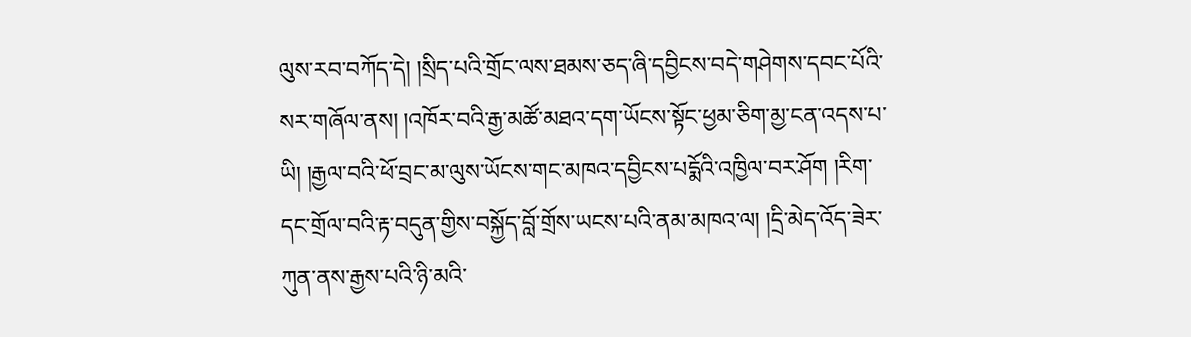ལུས་རབ་བཀོད་དེ། །སྲིད་པའི་གྲོང་ལས་ཐམས་ཅད་ཞི་དབྱིངས་བདེ་གཤེགས་དབང་པོའི་སར་གཞོལ་ནས། །འཁོར་བའི་རྒྱ་མཚོ་མཐའ་དག་ཡོངས་སྟོང་ཕྱམ་ཅིག་མྱ་ངན་འདས་པ་ཡི། །རྒྱལ་བའི་ཕོ་བྲང་མ་ལུས་ཡོངས་གང་མཁའ་དབྱིངས་པདྨོའི་འཁྱིལ་བར་ཤོག །རིག་དང་གྲོལ་བའི་རྟ་བདུན་གྱིས་བསྐྱོད་བློ་གྲོས་ཡངས་པའི་ནམ་མཁའ་ལ། །དྲི་མེད་འོད་ཟེར་ཀུན་ནས་རྒྱས་པའི་ཉི་མའི་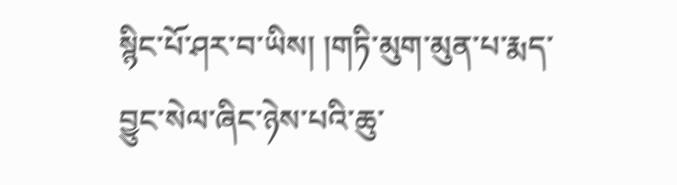སྙིང་པོ་ཤར་བ་ཡིས། །གཏི་མུག་མུན་པ་རྨད་བྱུང་སེལ་ཞིང་ཉེས་པའི་ཆུ་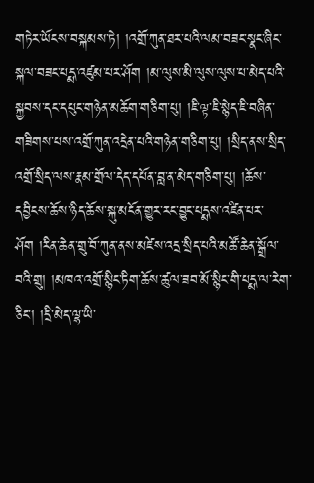གཏེར་ཡོངས་བསྐམས་ཏེ། །འགྲོ་ཀུན་ཐར་པའི་ལམ་བཟང་སྣང་ཞིང་སྐལ་བཟང་པདྨ་འཛུམ་པར་ཤོག །མ་ལུས་མི་ལུས་ལུས་པ་མེད་པའི་སྐྱབས་དང་དཔུང་གཉེན་མཆོག་གཅིག་པུ། །ཇི་ལྟ་ཇི་སྙེད་ཇི་བཞིན་གཟིགས་པས་འགྲོ་ཀུན་འདྲེན་པའི་གཉེན་གཅིག་པུ། །སྲིད་ནས་སྲིད་འགྲོ་སྲིད་ལས་རྣམ་གྲོལ་དེད་དཔོན་བླ་ན་མེད་གཅིག་པུ། །ཆོས་དབྱིངས་ཆོས་ཉིད་ཆོས་སྐུ་མངོན་གྱུར་རང་བྱུང་པདྨས་འཛིན་པར་ཤོག །རིན་ཆེན་གྲུ་བོ་ཀུན་ནས་མཛེས་འདྲ་སྲིད་པའི་མཚོ་ཆེན་སྒྲོལ་བའི་གྲུ། །མཁའ་འགྲོ་སྙིང་ཏིག་ཆོས་ཚུལ་ཟབ་མོ་སྙིང་གི་པདྨ་ལ་རེག་ཅིང་། །དྲི་མེད་ལྷ་ཡི་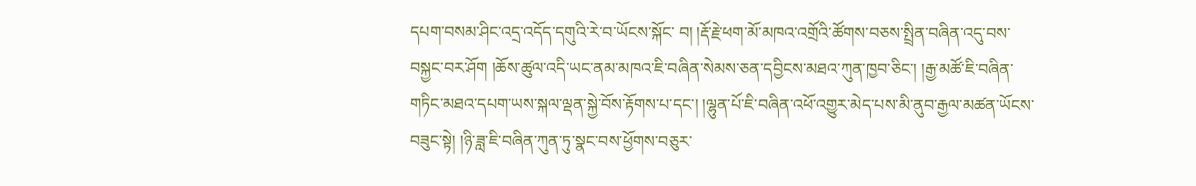དཔག་བསམ་ཤིང་འདྲ་འདོད་དགུའི་རེ་བ་ཡོངས་སྐོང་ བ། །རྡོ་རྗེ་ཕག་མོ་མཁའ་འགྲོའི་ཚོགས་བཅས་སྤྲིན་བཞིན་འདུ་བས་བསྐྱང་བར་ཤོག །ཆོས་ཚུལ་འདི་ཡང་ནམ་མཁའ་ཇི་བཞིན་སེམས་ཅན་དབྱིངས་མཐའ་ཀུན་ཁྱབ་ཅིང་། །རྒྱ་མཚོ་ཇི་བཞིན་གཏིང་མཐའ་དཔག་ཡས་སྐལ་ལྡན་སྐྱེ་བོས་རྟོགས་པ་དང་། །ལྷུན་པོ་ཇི་བཞིན་འཕོ་འགྱུར་མེད་པས་མི་ནུབ་རྒྱལ་མཚན་ཡོངས་བཟུང་སྟེ། །ཉི་ཟླ་ཇི་བཞིན་ཀུན་ཏུ་སྣང་བས་ཕྱོགས་བཅུར་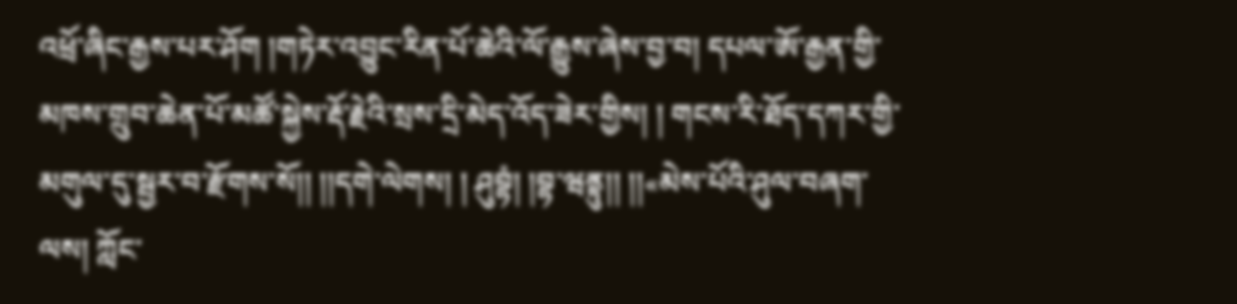འཕྲོ་ཞིང་རྒྱས་པར་ཤོག །གཏེར་འབྱུང་རིན་པོ་ཆེའི་ལོ་རྒྱུས་ཞེས་བྱ་བ། དཔལ་ཨོ་རྒྱན་གྱི་མཁས་གྲུབ་ཆེན་པོ་མཚོ་སྐྱེས་རྡོ་རྗེའི་སྲས་དྲི་མེད་འོད་ཟེར་གྱིས། ། གངས་རི་ཐོད་དཀར་གྱི་མགུལ་དུ་སྦྱར་བ་རྫོགས་སོ།། །།དགེ་ལེགས། ། ཤུབྷཾ། །བྷ་ཝནྟུ།། །།«མེས་པོའི་ཤུལ་བཞག་ལས། ཀློང་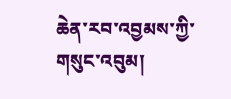ཆེན་རབ་འབྱམས་ཀྱི་གསུང་འབུམ།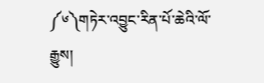༼༦༽གཏེར་འབྱུང་རིན་པོ་ཆེའི་ལོ་རྒྱུས།